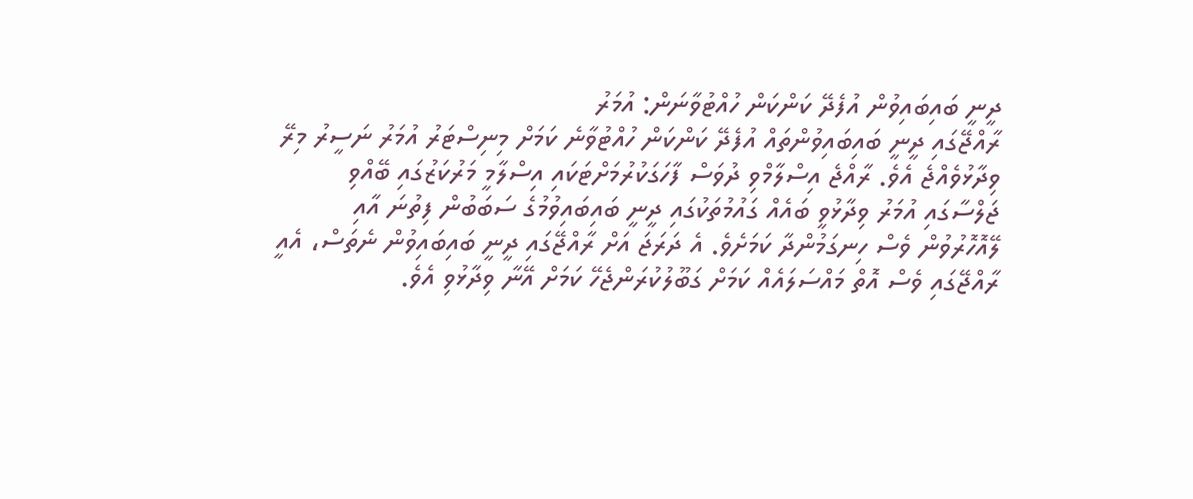ދީނީ ބައިބައިވުން އުފެދޭ ކަންކަން ހުއްޓުވާނަން: އުމަރު
ރާއްޖޭގައި ދީނީ ބައިބައިވުންތައް އުފެދޭ ކަންކަން ހުއްޓުވާނެ ކަމަށް މިނިސްޓަރު އުމަރު ނަސީރު މިރޭ ވިދާޅުވެއްޖެ އެވެ. ރާއްޖެ އިސްލާމްވި ދުވަސް ފާހަގަކުރުމަށްޓަކައި އިސްލާމީ މަރުކަޒުގައި ބޭއްވި ޖަލްސާގައި އުމަރު ވިދާޅުވީ ބައެއް ގައުމުތަކުގައި ދީނީ ބައިބައިވުމުގެ ސަބަބުން ފިތުނަ އާއި ލޭއޮހޮރުވުން ވެސް ހިނގަމުންދާ ކަމަށެވެ. އެ ދަރަޖަ އަށް ރާއްޖޭގައި ދީނީ ބައިބައިވުން ނެތަސް، އެއީ ރާއްޖޭގައި ވެސް އޮތް މައްސަލައެއް ކަމަށް ގަބޫލުކުރަންޖެހޭ ކަމަށް އޭނާ ވިދާޅުވި އެވެ.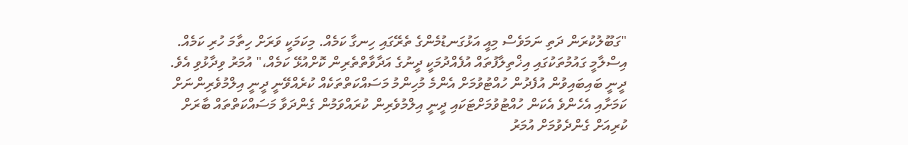"ގަބޫލުކުރަން ދަތި ނަމަވެސް މިއީ އަޅުގަނޑުމެންގެ ތެރޭގައި ހިނގާ ކަމެއް. މިކަމަކީ ވަރަށް ހިތާމަ ހުރި ކަމެއް. އިސްލާމީ ގައުމުތަކުގައި އިޚްތިލާފުތައް އުފެއްދުމަކީ ދީނުގެ އަދާވާތްތެރިން ކޮށްއުޅޭ ކަމެއް،" އުމަރު ވިދާޅުވި އެވެ. ދީނީ ބައިބައިވުން އުފެދުން ހުއްޓުވުމަށް އެންމެ މުހިންމު މަސައްކަތްތަކެއް ކުރެއްވޭނީ ދީނީ އިލްމުވެރިންނަށް ކަމަށާއި އެހެންވެ އެކަން ހުއްޓުވުމަށްޓަކައި ދީނީ އިލްމުވެރިން ކުރައްވަމުން ގެންދަވާ މަސައްކަތްތައް ބާރަށް ކުރިއަށް ގެންދެވުމަށް އުމަރު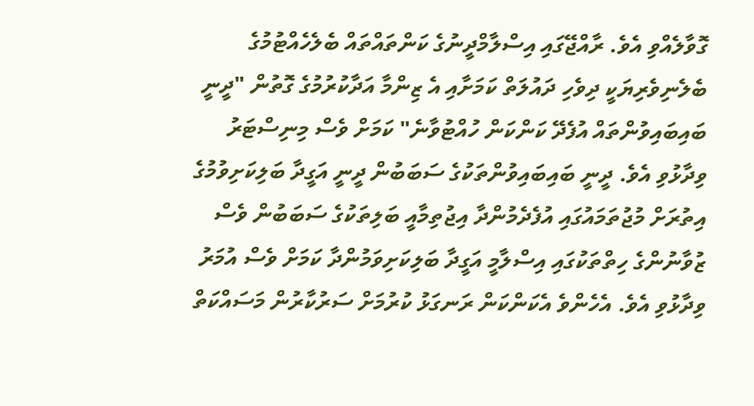ގޮވާލެއްވި އެވެ. ރާއްޖޭގައި އިސްލާމްދީނުގެ ކަންތައްތައް ބެލެހެއްޓުމުގެ ބެލެނިވެރިޔަކީ ދިވެހި ދައުލަތް ކަމަށާއި އެ ޒިންމާ އަދާކުރުމުގެ ގޮތުން "ދީނީ ބައިބައިވުންތައް އުފެދޭ ކަންކަން ހުއްޓުވާނެ" ކަމަށް ވެސް މިނިސްޓަރު ވިދާޅުވި އެވެ. ދީނީ ބައިބައިވުންތަކުގެ ސަބަބުން ދީނީ އަގީދާ ބަލިކަށިވުމުގެ އިތުރަށް މުޖުތަމައުގައި އުފެދެމުންދާ އިޖުތިމާއީ ބަލިތަކުގެ ސަބަބުން ވެސް ޒުވާނުންގެ ހިތްތަކުގައި އިސްލާމީ އަގީދާ ބަލިކަށިވަމުންދާ ކަމަށް ވެސް އުމަރު ވިދާޅުވި އެވެ. އެހެންވެ އެކަންކަން ރަނގަޅު ކުރުމަށް ސަރުކާރުން މަސައްކަތް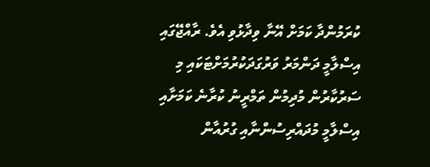ކުރަމުންދާ ކަމަށް އޭނާ ވިދާޅުވި އެވެ. ރާއްޖޭގައި އިސްލާމީ ދަންމަރު ވަރުގަދަކުރުމަށްޓަކައި މި ސަރުކާރުން މުދިމުން ތަމްރީނު ކުރާނެ ކަމަށާއި އިސްލާމީ މުދައްރިސުންނާއި ގުރުއާން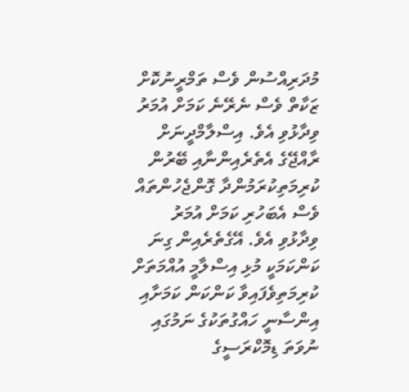މުދަރިއްސުން ވެސް ތަމްރީނުކޮށް ޒަކާތް ވެސް ނެރޭނެ ކަމަށް އުމަރު ވިދާޅުވި އެވެ. އިސްލާމްދީނަށް ރާއްޖޭގެ އެތެރެއިންނާއި ބޭރުން ކުރިމަތިކުރަމުންދާ ގޮންޖެހުންތައް ވެސް އެބަހުރި ކަމަށް އުމަރު ވިދާޅުވި އެވެ. އޭގެތެރެއިން ގިނަ ކަންކަމަކީ މުޅި އިސްލާމީ އުއްމަތަށް ކުރިމަތިވެފައިވާ ކަންކަން ކަމަށާއި އިންސާނީ ހައްގުތަކުގެ ނަމުގައި ނުވަތަ ޑިމޮކްރަސީގެ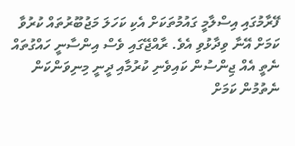ފޭރާމުގައި އިސްލާމީ ގައުމުތަކަށް އެކި ކަހަލަ މަޖުބޫރުތައް ކުރުވާ ކަމަށް އޭނާ ވިދާޅުވި އެވެ. ރާއްޖޭގައި ވެސް އިންސާނީ ހައްގުތައް ނެތީ އެއް ޖިންސުން ކައިވެނި ކުރުމާއި ދީނީ މިނިވަންކަން ނެތުމުން ކަމަށް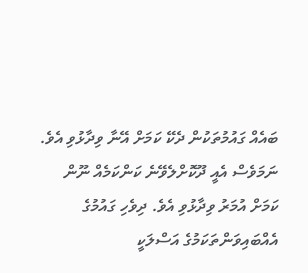ބައެއް ގައުމުތަކުން ދެކޭ ކަމަށް އޭނާ ވިދާޅުވި އެވެ. ނަމަވެސް އެއީ ދޫކޮށްލެވޭނެ ކަންކަމެއް ނޫން ކަމަށް އުމަރު ވިދާޅުވި އެވެ. ދިވެހި ގައުމުގެ އެއްބައިވަންތަކަމުގެ އަސްލަކީ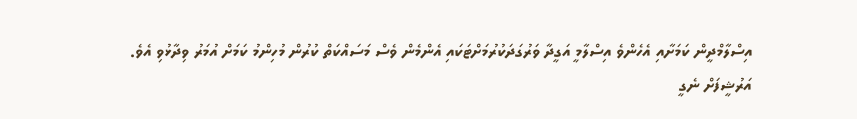އިސްލާމްދީން ކަމަށާއި އެހެންވެ އިސްލާމީ އަގީދާ ވަރުގަދަކުރުމަށްޓަކައި އެންމެން ވެސް މަސައްކަތް ކުރުން މުހިންމު ކަމަށް އުމަރު ވިދާޅުވި އެވެ.
އަރުޝީފަށް ނެގީ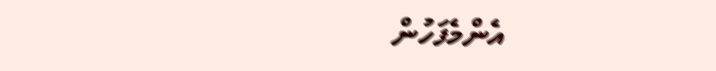އެންމެފަހުން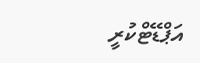އަޕްޑޭޓްކުރީ